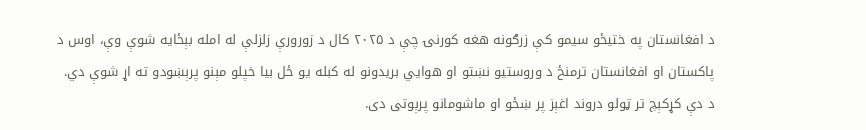د افغانستان په ختیځو سیمو کې زرګونه هغه کورنۍ چې د ۲۰۲۵ کال د زورورې زلزلې له امله بېځایه شوې وې، اوس د پاکستان او افغانستان ترمنځ د وروستیو نښتو او هوايي بریدونو له کبله یو ځل بیا خپلو مېنو پرېښودو ته اړ شوې دي. د دې کړکېچ تر ټولو دروند اغېز پر ښځو او ماشومانو پرېوتی دی.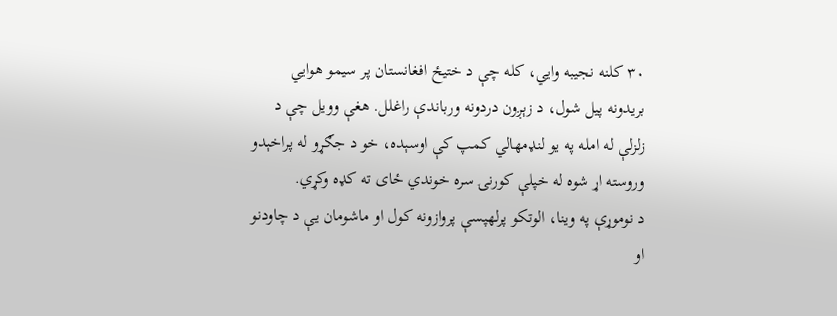۳۰ کلنه نجیبه وايي، کله چې د ختیځ افغانستان پر سیمو هوايي بریدونه پیل شول، د زېږون دردونه ورباندې راغلل. هغې وویل چې د زلزلې له امله په یو لنډمهالي کمپ کې اوسېده، خو د جګړو له پراخېدو وروسته اړ شوه له خپلې کورنۍ سره خوندي ځای ته کډه وکړي.
د نوموړې په وینا، الوتکو پرلهپسې پروازونه کول او ماشومان یې د چاودنو او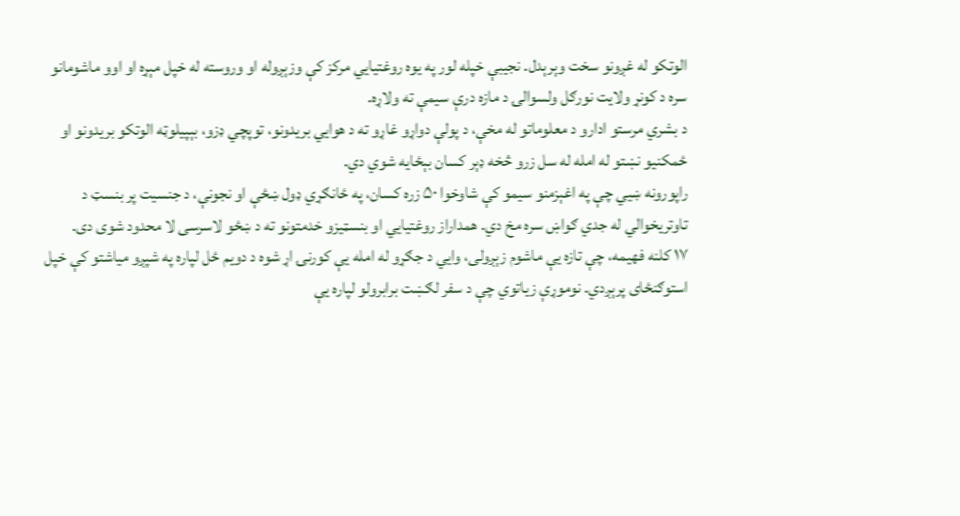الوتکو له غږونو سخت وېرېدل. نجیبې خپله لور په یوه روغتیايي مرکز کې وزېږوله او وروسته له خپل مېړه او اوو ماشومانو سره د کونړ ولایت نورګل ولسوالۍ د مازه درې سیمې ته ولاړه.
د بشري مرستو ادارو د معلوماتو له مخې، د پولې دواړو غاړو ته د هوايي بریدونو، توپچي ډزو، بېپیلوټه الوتکو بریدونو او ځمکنیو نښتو له امله له سل زرو څخه ډېر کسان بېځایه شوي دي.
راپورونه ښيي چې په اغېزمنو سیمو کې شاوخوا ۵۰ زره کسان، په ځانګړي ډول ښځې او نجونې، د جنسیت پر بنسټ د تاوتریخوالي له جدي ګواښ سره مخ دي. همداراز روغتیايي او بنسټیزو خدمتونو ته د ښځو لاسرسی لا محدود شوی دی.
۱۷ کلنه فهیمه، چې تازه یې ماشوم زېږولی، وايي د جګړو له امله یې کورنۍ اړ شوه د دویم ځل لپاره په شپږو میاشتو کې خپل استوګنځای پرېږدي. نوموړې زیاتوي چې د سفر لګښت برابرولو لپاره یې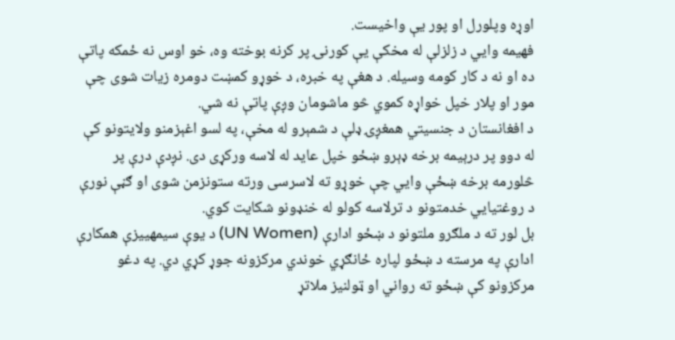اوړه وپلورل او پور یې واخیست.
فهیمه وايي د زلزلې له مخکې یې کورنۍ پر کرنه بوخته وه، خو اوس نه ځمکه پاتې ده او نه د کار کومه وسیله. د هغې په خبره، د خوړو کمښت دومره زیات شوی چې مور او پلار خپل خواړه کموي څو ماشومان وږې پاتې نه شي.
د افغانستان د جنسیتي همغږۍ ډلې د شمېرو له مخې، په لسو اغېزمنو ولایتونو کې له دوو پر درېیمه برخه ډېرو ښځو خپل عاید له لاسه ورکړی دی. نږدې درې پر څلورمه برخه ښځې وايي چې خوړو ته لاسرسی ورته ستونزمن شوی او ګڼې نورې د روغتیايي خدمتونو د ترلاسه کولو له خنډونو شکایت کوي.
بل لور ته د ملګرو ملتونو د ښځو ادارې (UN Women) د یوې سیمهییزې همکارې ادارې په مرسته د ښځو لپاره ځانګړي خوندي مرکزونه جوړ کړي دي. په دغو مرکزونو کې ښځو ته رواني او ټولنیز ملاتړ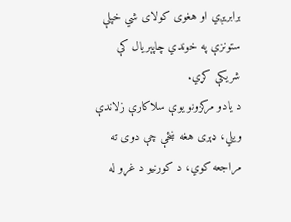برابریږي او هغوی کولای شي خپلې ستونزې په خوندي چاپېریال کې شریکې کړي.
د یادو مرکزونو یوې سلاکارې زلاندې ویلي، ډېری هغه ښځې چې دوی ته مراجعه کوي، د کورنیو د غړو له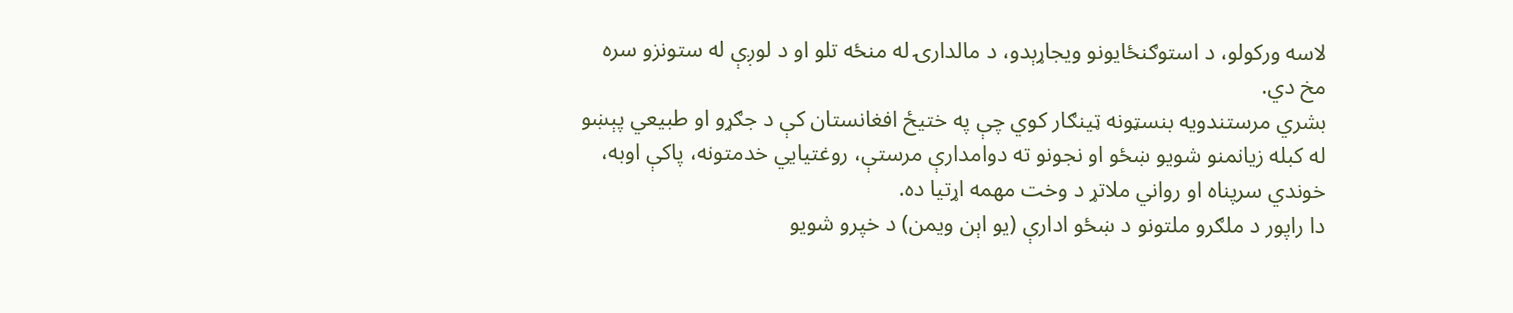لاسه ورکولو، د استوګنځایونو ویجاړېدو، د مالدارۍ له منځه تلو او د لوږې له ستونزو سره مخ دي.
بشري مرستندویه بنسټونه ټینګار کوي چې په ختیځ افغانستان کې د جګړو او طبیعي پېښو له کبله زیانمنو شویو ښځو او نجونو ته دوامدارې مرستې، روغتیايي خدمتونه، پاکې اوبه، خوندي سرپناه او رواني ملاتړ د وخت مهمه اړتیا ده.
دا راپور د ملګرو ملتونو د ښځو ادارې (یو اېن ویمن) د خپرو شویو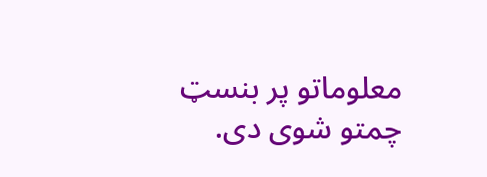معلوماتو پر بنسټ چمتو شوی دی.